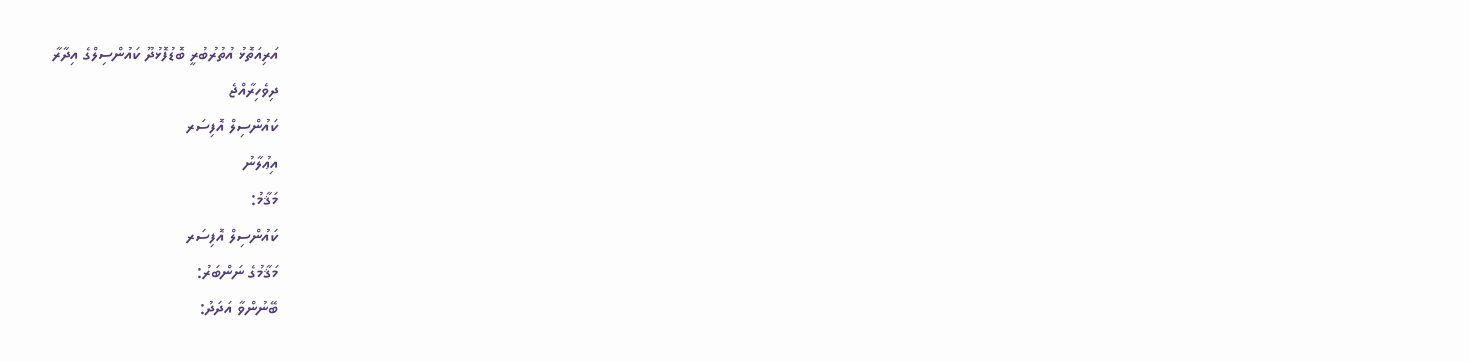އަރިއަތޮޅު އުތުރުބުރީ ބޮޑުފޮޅުދޫ ކައުންސިލްގެ އިދާރާ
ދިވެހިރާއްޖެ
ކައުންސިލް އޮފިސަރ
އިޢުލާނު
މަޤާމު:
ކައުންސިލް އޮފިސަރ
މަޤާމުގެ ނަންބަރު:
ބޭނުންވާ އަދަދު: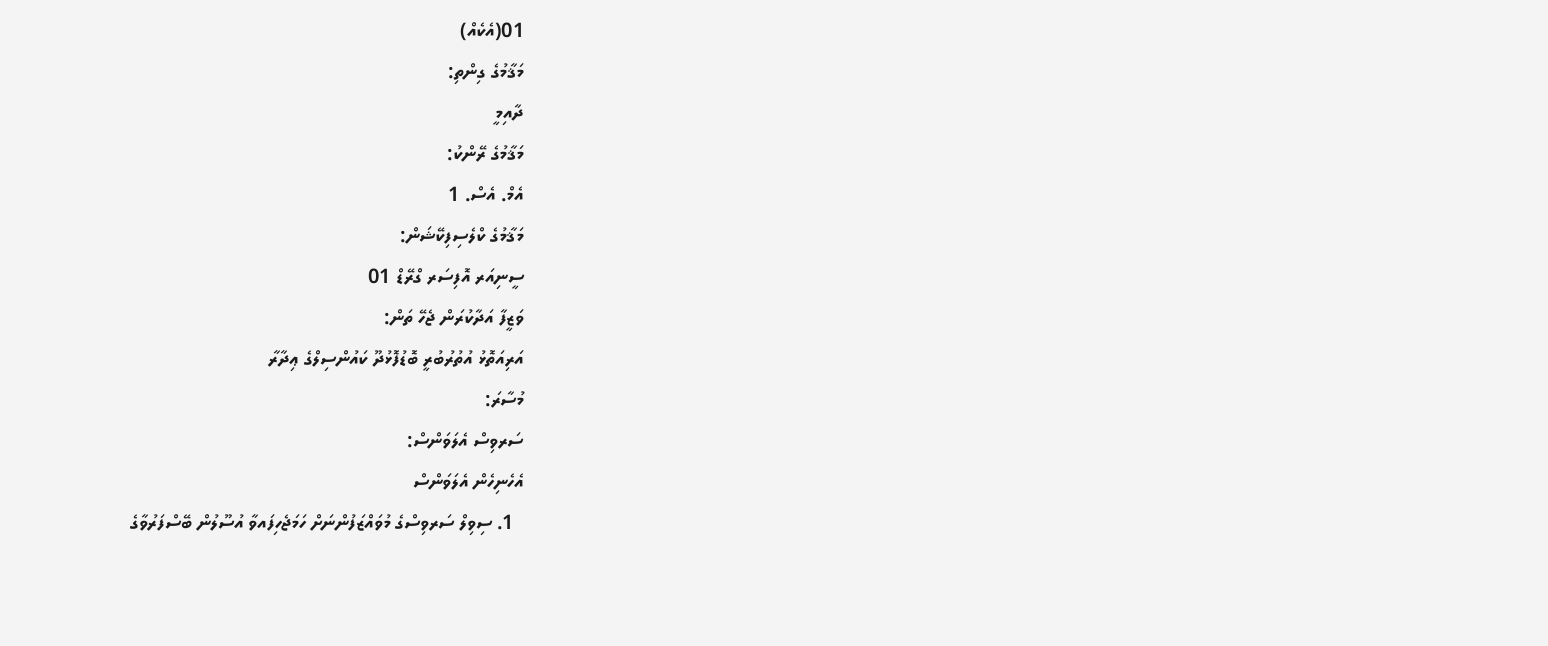01(އެކެއް)
މަޤާމުގެ ގިންތި:
ދާއިމީ
މަޤާމުގެ ރޭންކު:
އެމް. އެސް. 1
މަޤާމުގެ ކްލެސިފިކޭޝަން:
ސީނިއަރ އޮފިސަރ ގްރޭޑް 01
ވަޒީފާ އަދާކުރަން ޖެހޭ ތަން:
އަރިއަތޮޅު އުތުރުބުރީ ބޮޑުފޮޅުދޫ ކައުންސިލްގެ ޢިދާރާ
މުސާރަ:
ސަރވިސް އެލަވަންސް:
އެހެނިހެން އެލަވަންސް
  1. ސިވިލް ސަރވިސްގެ މުވައްޒަފުންނަށް ހަމަޖެހިފައވާ އުސޫލުން ބޭސްފަރުވާގެ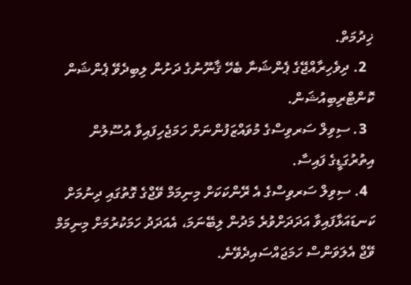ޚިދުމަތް.
  2. ދިވެހިރާއްޖޭގެ ޕެންޝަނާ ބެހޭ ޤާނޫނުގެ ދަށުން ލިބިދެވޭ ޕެންޝަން ކޮންޓްރިބިއުޝަން.
  3. ސިވިލް ސަރވިސްގެ މުވައްޒަފުންނަށް ހަމަޖެހިފައިވާ އުސޫލުން އިތުރުގަޑީގެ ފައިސާ.
  4. ސިވިލް ސަރވިސްގެ އެ ރޭންކަކަށް މިނިމަމް ވޭޖްގެ ގޮތުގައި ދިނުމަށް ކަނޑައަޅާފައިވާ އަދަދަށްވުރެ މަދުން ލިބޭނަމަ، އެއަދަދު ހަމަކުރުމަށް މިނިމަމް ވޭޖް އެލަވަންސް ހަމަޖައްސައިދެވޭނެ.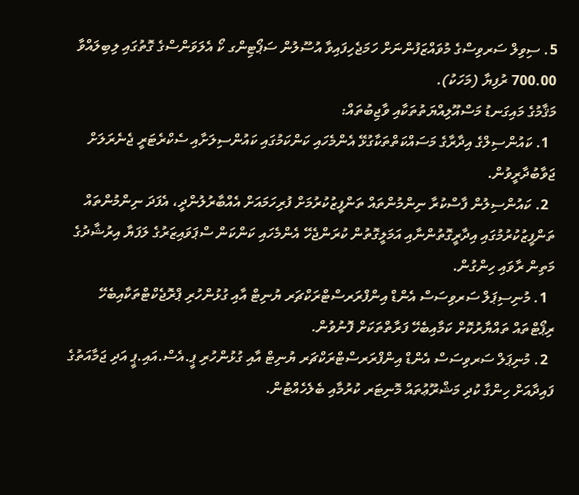5. ސިވިލް ސަރވިސްގެ މުވައްޒަފުންނަށް ހަމަޖެހިފައިވާ އުސޫލުން ސަޕޯޓިންގ ކޯ އެލަވަންސްގެ ގޮތުގައި ލިބިލައްވާ 700.00 ރުފިޔާ (މަހަކު).
މަޤާމުގެ މައިގަނޑު މަސްއޫލިއްޔަތުތަކާއި ވާޖިބުތައް:
  1. ކައުންސިލްގެ އިދާރާގެ މަސައްކަތްތަކާގުޅޭ އެންމެހައި ކަންކަމުގައި ކައުންސިލަށާއި ސެކްރެޓަރީ ޖެނެރަލަށް ޖަވާބުދާރީވުން.
  2. ކައުންސިލުން ފާސްކުރާ ނިންމުންތައް ތަންފީޒުކުރުމަށް ފުރިހަމައަށް އެއްބާރުލުންދީ، އެފަދަ ނިންމުންތައް ތަންފީޒުކުރުމުގައި އިދާރީގޮތުންނާއި އަމަލީގޮތުން ކުރަންޖެހޭ އެންމެހައި ކަންކަން ސްޕަވައިޒަރުގެ ލަފަޔާ އިރުޝާދުގެ މަތިން ރާވައި ހިންގުން.
  1. މުނިސިޕަލް ސަރވިސަސް އެންޑް އިންފްރަރސްޓްރަކްޗަރ ޔުނިޓް އާއި ގުޅުންހުރި ޕްރޮޖެކްޓްތަކާއިބެހޭ ރިޕޯޓްތައް ތައްޔާރުކޮށް ކަމާއިބެހޭ ފަރާތްތަކަށް ފޮނުވުން.
  2. މުނިޕަލް ސަރވިސަސް އެންޑް އިންފްރަރސްޓްރަކްޗަރ ޔުނިޓް އާއި ގުޅުންހުރި ޕީ.އެސް.އައި.ޕީ އަދި ޖަމާއަތުގެ ފައިދާއަށް ހިންގާ ކުދި މަޝްރޫޢުތައް މޮނިޓަރ ކުރުމާއި ބެލެހެއްޓުން.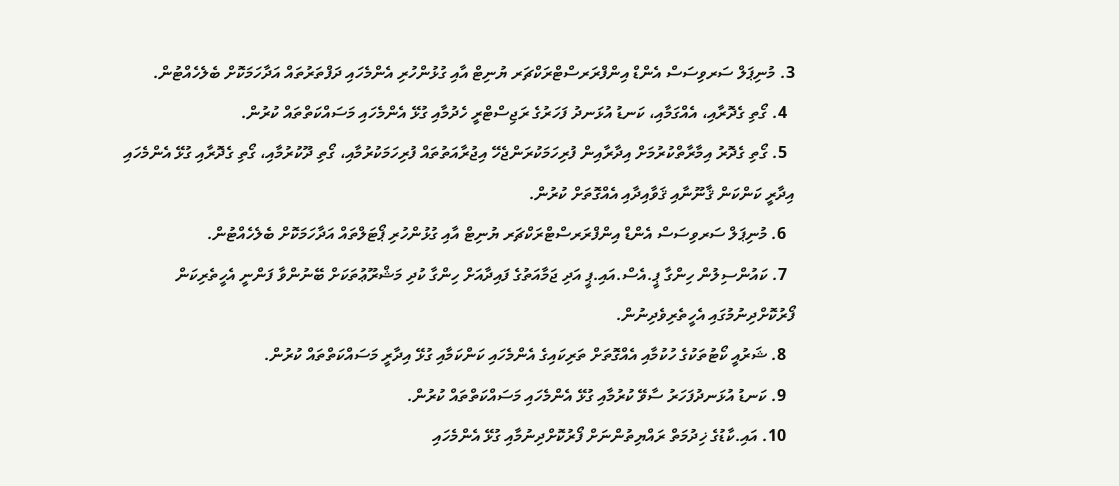3. މުނިޕަލް ސަރވިސަސް އެންޑް އިންފްރަރސްޓްރަކްޗަރ ޔުނިޓް އާއި ގުޅުންހުރި އެންމެހައި ދަފްތަރުތައް އަދާހަމަކޮށް ބެލެހެއްޓުން.
  4. ގޯތި ގެދޮރާއި، އެއްގަމާއި، ކަނޑު އުޅަނދު ފަހަރުގެ ރަޖިސްޓްރީ ހެދުމާއި ގުޅޭ އެންމެހައި މަސައްކަތްތައް ކުރުން.
  5. ގޯތި ގެދޮރު އިމާރާތްކުރުމަށް އިދާރާއިން ފުރިހަމަކުރަންޖެހޭ އިޖުރާއަތުތައް ފުރިހަމަކުރުމާއި، ގޯތި ދޫކުރުމާއި، ގޯތި ގެދޮރާއި ގުޅޭ އެންމެހައި އިދާރީ ކަންކަން ޤާނޫނާއި ޤަވާއިދާއި އެއްގޮތަށް ކުރުން.
  6. މުނިޕަލް ސަރވިސަސް އެންޑް އިންފްރަރސްޓްރަކްޗަރ ޔުނިޓް އާއި ގުޅުންހުރި ޕޯޓަލްތައް އަދާހަމަކޮށް ބެލެހެއްޓުން.
  7. ކައުންސިލުން ހިންގާ ޕީ.އެސް.އައި.ޕީ އަދި ޖަމާއަތުގެ ފައިދާއަށް ހިންގާ ކުދި މަޝްރޫޢުތަކަށް ބޭނުންވާ ފަންނީ އެހީތެރިކަން ފޯރުކޮށްދިނުމުގައި އެހީތެރިވެދިނުން.
  8. ޝަރުއީ ކޯޓުތަކުގެ ހުކުމާއި އެއްގޮތަށް ތަރިކައިގެ އެންމެހައި ކަންކަމާއި ގުޅޭ އިދާރީ މަސައްކަތްތައް ކުރުން.
  9. ކަނޑު އުޅަނދުފަހަރު ސާވޭ ކުރުމާއި ގުޅޭ އެންމެހައި މަސައްކަތްތައް ކުރުން.
  10. އައި.ކާޑުގެ ޚިދުމަތް ރައްޔިތުންނަށް ފޯރުކޮށްދިނުމާއި ގުޅޭ އެންމެހައި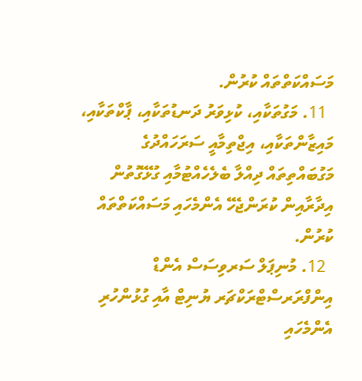މަސައްކަތްތައް ކުރުން.
  11. މަގުތަކާއި، ކުޅިވަރު ދަނޑުތަކާއި، ޕާކްތަކާއި، މައިޒާންތަކާއި، އިޖްތިމާއީ ސަރަހައްދުގެ މަގުބައްތިތައް ދިއްލާ ބެލެހެއްޓުމާއި ގުޅޭގޮތުން އިދާރާއިން ކުރަންޖެހޭ އެންމެހައި މަސައްކަތްތައް ކުރުން.
  12. މުނިޕަލް ސަރވިސަސް އެންޑް އިންފްރަރސްޓްރަކްޗަރ ޔުނިޓް އާއި ގުޅުންހުރި އެންމެހައި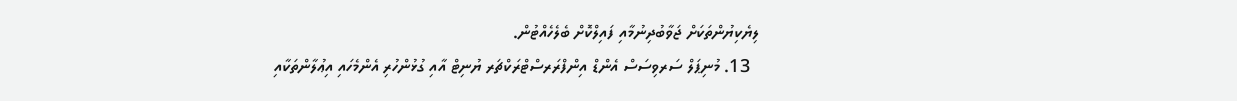ލިޔެކިޔުންތަކަށް ޖަވާބުދިނުމާއި ފައިލްކޮށް ބެލެހެއްޓުން.
  13. މުނިޕަލް ސަރވިސަސް އެންޑް އިންފްރަރސްޓްރަކްޗަރ ޔުނިޓް އާއި ގުޅުންހުރި އެންމެހައި އިޢުލާންތަކާއި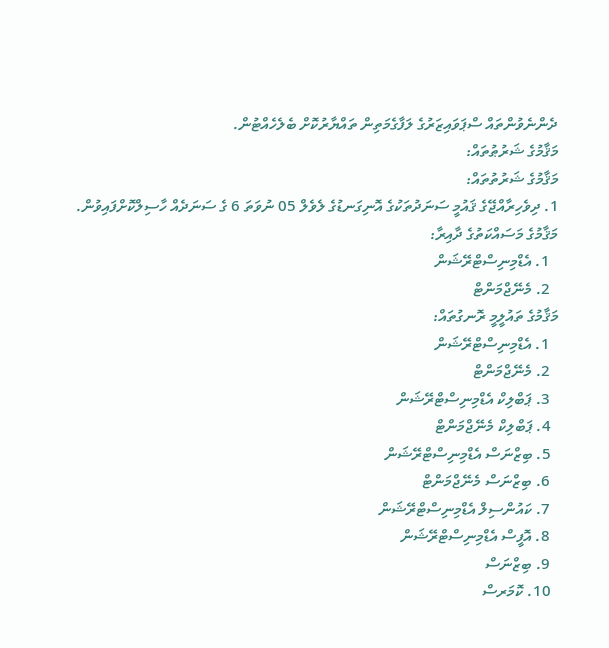ދެންނެވުންތައް ސްޕަވައިޒަރުގެ ލަފާގެމަތިން ތައްޔާރުކޮށް ބެލެހެއްޓުން.
މަޤާމުގެ ޝަރުޠުތައް:
މަޤާމުގެ ޝަރުތުތައް:
1. ދިވެހިރާއްޖޭގެ ޤައުމީ ސަނަދުތަކުގެ އޮނިގަނޑުގެ ލެވެލް 05 ނުވަތަ 6 ގެ ސަނަދެއް ހާސިލްކޮށްފައިވުން.
މަޤާމުގެ މަސައްކަތުގެ ދާއިރާ:
  1. އެޑްމިނިސްޓްރޭޝަން
  2. މެނޭޖްމަންޓް
މަޤާމުގެ ތައުލީމީ ރޮނގުތައް:
  1. އެޑްމިނިސްޓްރޭޝަން
  2. މެނޭޖްމަންޓް
  3. ޕަބްލިކް އެޑްމިނިސްޓްރޭޝަން
  4. ޕަބްލިކް މެނޭޖްމަންޓް
  5. ބިޒްނަސް އެޑްމިނިސްޓްރޭޝަން
  6. ބިޒްނަސް މެނޭޖްމަންޓް
  7. ކައުންސިލް އެޑްމިނިސްޓްރޭޝަން
  8. އޮފީސް އެޑްމިނިސްޓްރޭޝަން
  9. ބިޒްނަސް
  10. ކޮމަރސް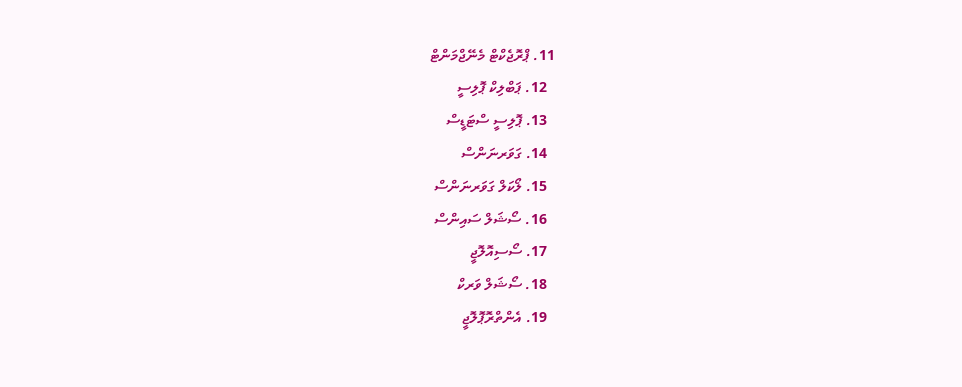11. ޕްރޮޖެކްޓް މެނޭޖްމަންޓް
  12. ޕަބްލިކް ޕޮލިސީ
  13. ޕޮލިސީ ސްޓަޑީސް
  14. ގަވަރނަންސް
  15. ލޯކަލް ގަވަރނަންސް
  16. ސޯޝަލް ސައިންސް
  17. ސޯސިއޮލޮޖީ
  18. ސޯޝަލް ވަރކް
  19. އެންތްރޮޕޮލޮޖީ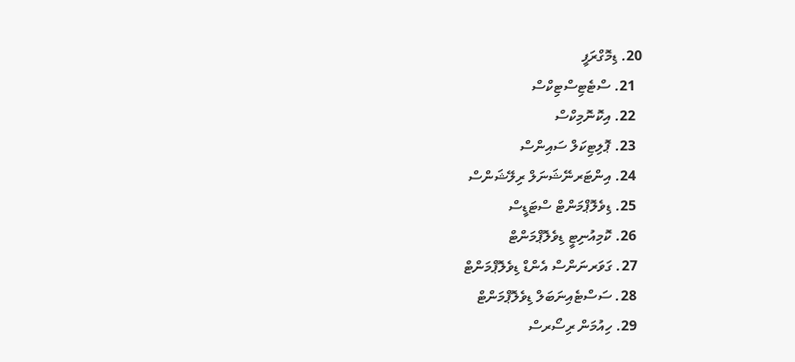20. ޑިމޮގްރަފީ
  21. ސްޓެޓިސްޓިކްސް
  22. އިކޮނޮމިކްސް
  23. ޕޮލިޓިކަލް ސައިންސް
  24. އިންޓަރނޭޝަނަލް ރިލޭޝަންސް
  25. ޑިވެލޮޕްމަންޓް ސްޓަޑީސް
  26. ކޮމިއުނިޓީ ޑިވެލޮޕްމަންޓް
  27. ގަވަރނަންސް އެންޑް ޑިވެލޮޕްމަންޓް
  28. ސަސްޓެއިނަބަލް ޑިވެލޮޕްމަންޓް
  29. ހިއުމަން ރިސޯރސް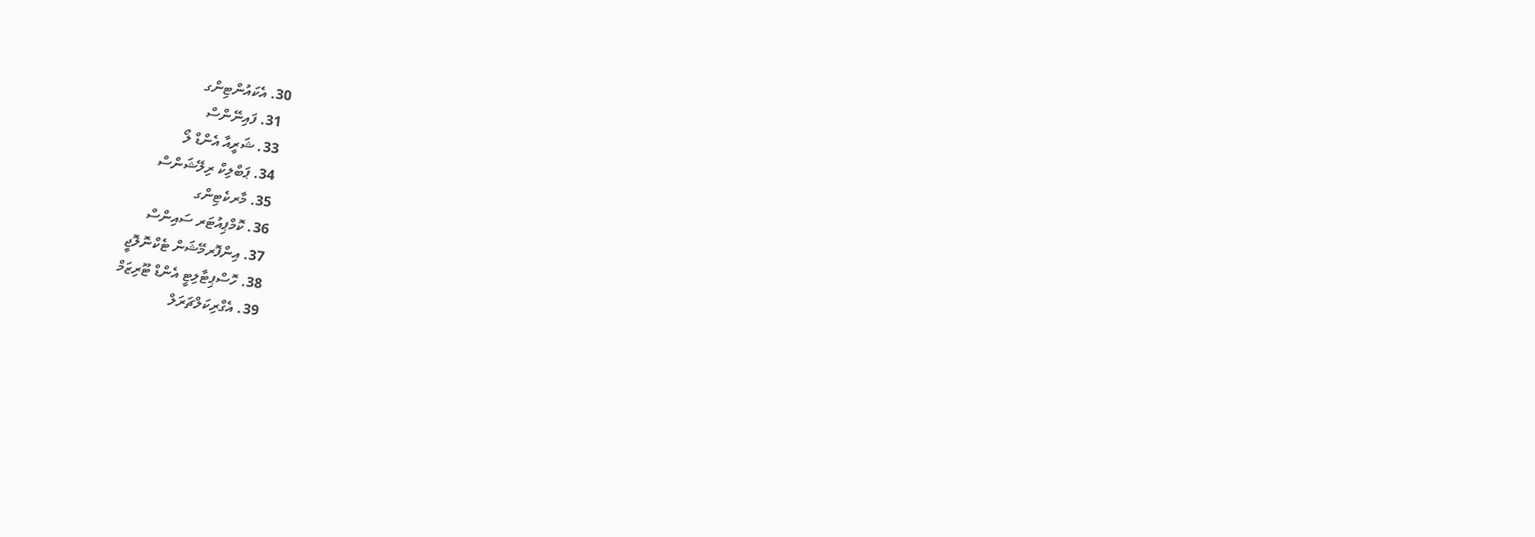30. އެކައުންޓިންގ
  31. ފައިނޭންސް
  33. ޝަރީއާ އެންޑް ލޯ
  34. ޕަބްލިކް ރިލޭޝަންސް
  35. މާރކެޓިންގ
  36. ކޮމްޕިއުޓަރ ސައިންސް
  37. އިންފޮރމޭޝަން ޓެކްނޮލޮޖީ
  38. ހޮސްޕިޓާލިޓީ އެންޑް ޓޫރިޒަމް
  39. އެގްރިކަލްޗަރަލް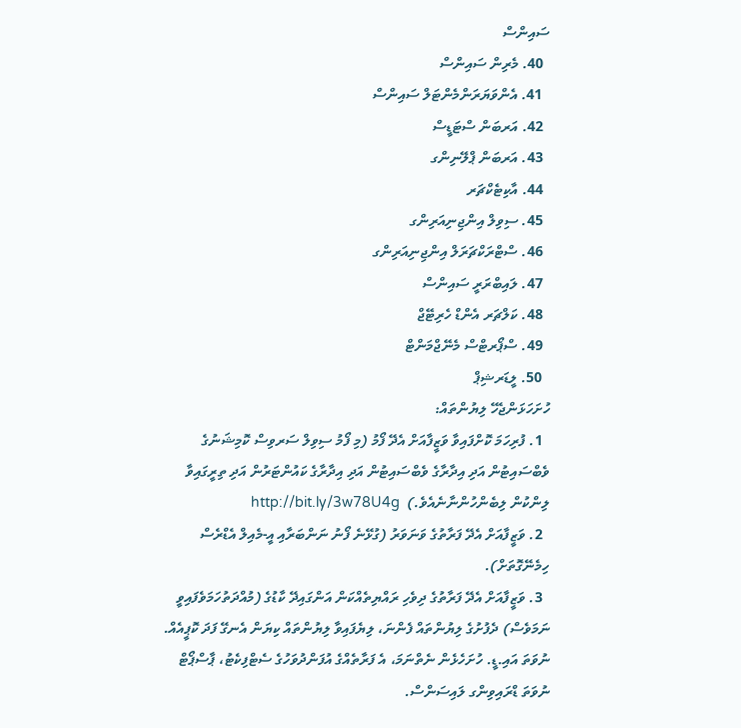ސައިންސް
  40. މެރިން ސައިންސް
  41. އެންވަޔަރަންމެންޓަލް ސައިންސް
  42. އަރބަން ސްޓަޑީސް
  43. އަރބަން ޕްލޭނިންގ
  44. އާކިޓެކްޗަރ
  45. ސިވިލް އިންޖިނިއަރިންގ
  46. ސްޓްރަކްޗަރަލް އިންޖިނިއަރިންގ
  47. ލައިބްރަރީ ސައިންސް
  48. ކަލްޗަރ އެންޑް ހެރިޓޭޖް
  49. ސްޕޯރޓްސް މެނޭޖްމަންޓް
  50. ލީޑަރޝިޕް
ހުށަހަޅަންޖެހޭ ލިޔުންތައް:
  1. ފުރިހަމަ ކޮށްފައިވާ ވަޒީފާއަށް އެދޭ ފޯމު (މި ފޯމު ސިވިލް ސަރވިސް ކޮމިޝަނުގެ ވެބްސައިޓުން އަދި އިދާރާގެ ވެބްސައިޓުން އަދި އިދާރާގެ ކައުންޓަރުން އަދި ތިރީގައިވާ ލިންކުން ލިބެންހުންނާނެއެވެ.)  http://bit.ly/3w78U4g
  2. ވަޒީފާއަށް އެދޭ ފަރާތުގެ ވަނަވަރު (ގުޅޭނެ ފޯނު ނަންބަރާއި އީ-މެއިލް އެޑްރެސް ހިމެނޭގޮތަށް).
  3. ވަޒީފާއަށް އެދޭ ފަރާތުގެ ދިވެހި ރައްޔިތެއްކަން އަންގައިދޭ ކާޑުގެ (މުއްދަތުހަމަވެފައިވީ ނަމަވެސް) ދެފުށުގެ ލިޔުންތައް ފެންނަ، ލިޔެފައިވާ ލިޔުންތައް ކިޔަން އެނގޭ ފަދަ ކޮޕީއެއް. ނުވަތަ އައި.ޑީ. ހުށަހެޅެން ނެތްނަމަ، އެ ފަރާތެއްގެ އުފަންދުވަހުގެ ސެޓްފިކެޓު، ޕާސްޕޯޓް ނުވަތަ ޑްރައިވިންގ ލައިސަންސް.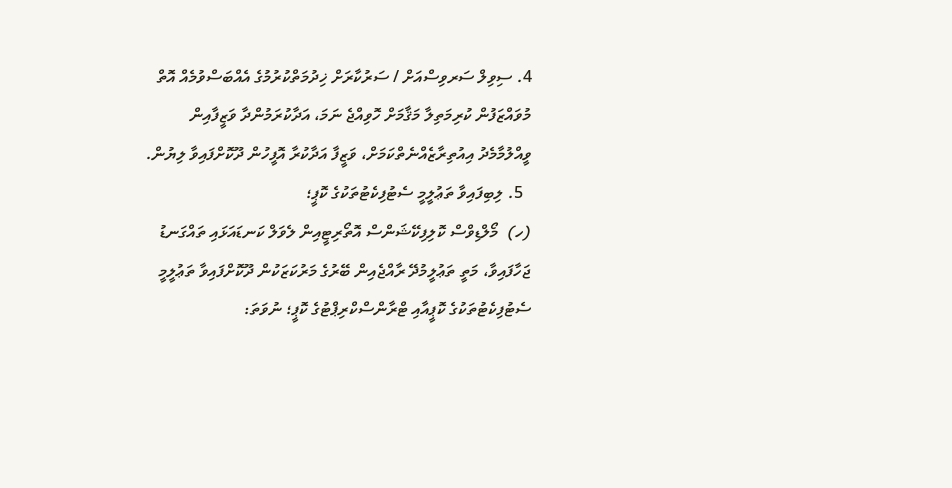4. ސިވިލް ސަރވިސްއަށް / ސަރުކާރަށް ޚިދުމަތްކުރުމުގެ އެއްބަސްވުމެއް އޮތް މުވައްޒަފުން ކުރިމަތިލާ މަޤާމަށް ހޮވިއްޖެ ނަމަ، އަދާކުރަމުންދާ ވަޒީފާއިން ވީއްލުމާމެދު އިއުތިރާޒެއްނެތްކަމަށް، ވަޒީފާ އަދާކުރާ އޮފީހުން ދޫކޮށްފައިވާ ލިޔުން.
  5. ލިބިފައިވާ ތަޢުލީމީ ސެޓުފިކެޓުތަކުގެ ކޮޕީ؛
(ހ)  މޯލްޑިވްސް ކޮލިފިކޭޝަންސް އޮތޯރިޓީއިން ލެވަލް ކަނޑައަޅައި ތައްގަނޑު ޖަހާފައިވާ، މަތީ ތަޢުލީމުދޭ ރާއްޖެއިން ބޭރުގެ މަރުކަޒަކުން ދޫކޮށްފައިވާ ތަޢުލީމީ ސެޓުފިކެޓުތަކުގެ ކޮޕީއާއި ޓްރާންސްކްރިޕްޓުގެ ކޮޕީ؛ ނުވަތަ: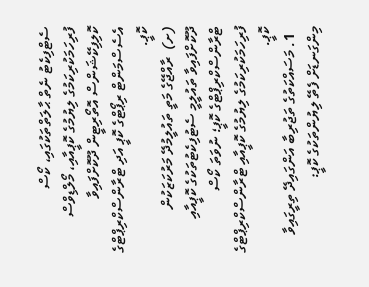ސެޓްފިކެޓު ނެތް ޙާލަތްތަކުގައި، ކޯސް ފުރިހަމަކުރިކަމުގެ ލިޔުމުގެ ކޮޕީއާއި، މޯލްޑިވްސް ކޮލިފިކޭޝަންސް އޮތޯރިޓީން ދޫކޮށްފައިވާ އެސެސްމަންޓް ރިޕޯޓްގެ ކޮޕީ އަދި ޓްރާންސްކްރިޕްޓްގެ ކޮޕީ.
(ށ)  ރާއްޖޭގެ މަތީ ތައުލީމުދޭ މަރުކަޒަކުން ދޫކޮށްފައިވާ ތައުލީމީ ސެޓުފިކެޓުތަކުގެ ކޮޕީއާއި ޓްރާންސްކްރިޕްޓްގެ ކޮޕީ؛ ނުވަތަ ކޯސް ފުރިހަމަކުރިކަމުގެ ލިޔުމުގެ ކޮޕީއާއި ޓްރާންސްކްރިޕްޓްގެ ކޮޕީ.
  1. މަސައްކަތުގެ ތަޖުރިބާ އަންގައިދޭ ތިރީގައިވާ މިންގަނޑަށް ފެތޭ ލިޔުންތަކުގެ ކޮޕީ: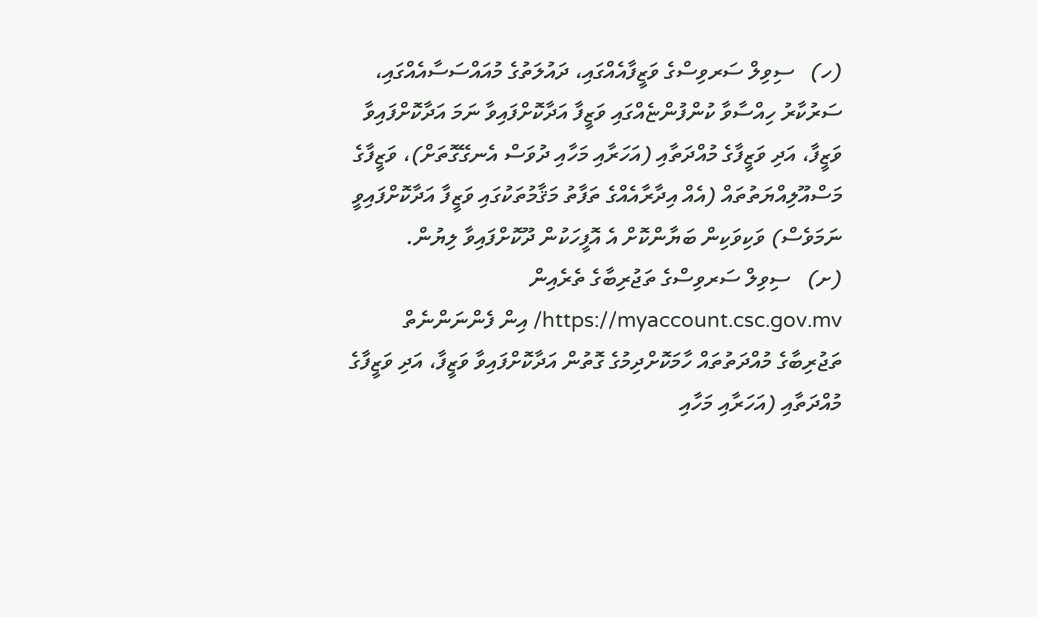(ހ)   ސިވިލް ސަރވިސްގެ ވަޒީފާއެއްގައި، ދައުލަތުގެ މުއައްސަސާއެއްގައި، ސަރުކާރު ހިއްސާވާ ކުންފުންޏެއްގައި ވަޒީފާ އަދާކޮށްފައިވާ ނަމަ އަދާކޮށްފައިވާ ވަޒީފާ، އަދި ވަޒީފާގެ މުއްދަތާއި (އަހަރާއި މަހާއި ދުވަސް އެނގޭގޮތަށް)، ވަޒީފާގެ މަސްއޫލިއްޔަތުތައް (އެއް އިދާރާއެއްގެ ތަފާތު މަޤާމުތަކުގައި ވަޒީފާ އަދާކޮށްފައިވީ ނަމަވެސް) ވަކިވަކިން ބަޔާންކޮށް އެ އޮފީހަކުން ދޫކޮށްފައިވާ ލިޔުން.
(ށ)   ސިވިލް ސަރވިސްގެ ތަޖުރިބާގެ ތެރެއިން https://myaccount.csc.gov.mv/ އިން ފެންނަންނެތް ތަޖުރިބާގެ މުއްދަތުތައް ހާމަކޮށްދިމުގެ ގޮތުން އަދާކޮށްފައިވާ ވަޒީފާ، އަދި ވަޒީފާގެ މުއްދަތާއި (އަހަރާއި މަހާއި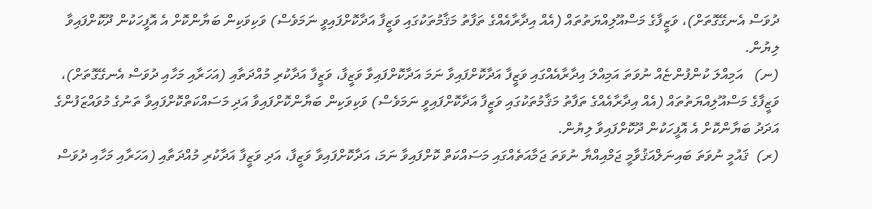ދުވަސް އެނގޭގޮތަށް)، ވަޒީފާގެ މަސްއޫލިއްޔަތުތައް (އެއް އިދާރާއެއްގެ ތަފާތު މަޤާމުތަކުގައި ވަޒީފާ އަދާކޮށްފައިވީ ނަމަވެސް) ވަކިވަކިން ބަޔާންކޮށް އެ އޮފީހަކުން ދޫކޮށްފައިވާ ލިޔުން.
(ނ)   އަމިއްލަ ކުންފުންޏެއް ނުވަތަ އަމިއްލަ އިދާރާއެއްގައި ވަޒީފާ އަދާކޮށްފައިވާ ނަމަ އަދާކޮށްފައިވާ ވަޒީފާ، ވަޒީފާ އަދާކުރި މުއްދަތާއި (އަހަރާއި މަހާއި ދުވަސް އެނގޭގޮތަށް)، ވަޒީފާގެ މަސްއޫލިއްޔަތުތައް (އެއް އިދާރާއެއްގެ ތަފާތު މަޤާމުތަކުގައި ވަޒީފާ އަދާކޮށްފައިވީ ނަމަވެސް) ވަކިވަކިން ބަޔާންކޮށްފައިވާ އަދި މަސައްކަތްކޮށްފައިވާ ތަނުގެ މުވައްޒަފުންގެ އަދަދު ބަޔާންކޮށް އެ އޮފީހަކުން ދޫކޮށްފައިވާ ލިޔުން.
(ރ)  ޤައުމީ ނުވަތަ ބައިނަލްއަޤުވާމީ ޖަމްއިއްޔާ ނުވަތަ ޖަމާއަތެއްގައި މަސައްކަތް ކޮށްފައިވާ ނަމަ، އަދާކޮށްފައިވާ ވަޒީފާ، އަދި ވަޒީފާ އަދާކުރި މުއްދަތާއި (އަހަރާއި މަހާއި ދުވަސް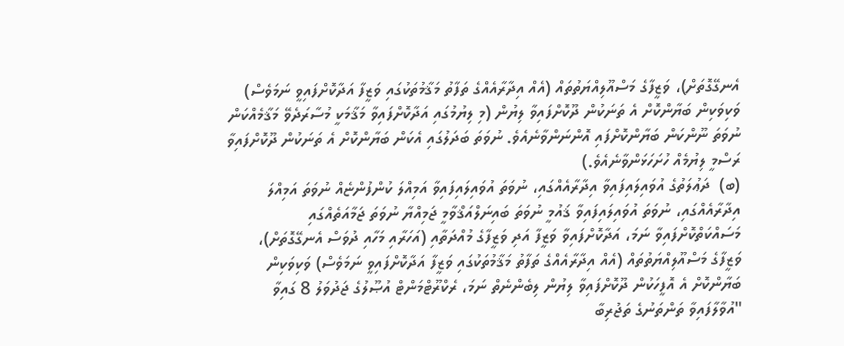އެނގޭގޮތަށް)، ވަޒީފާގެ މަސްއޫލިއްޔަތުތައް (އެއް އިދާރާއެއްގެ ތަފާތު މަޤާމުތަކުގައި ވަޒީފާ އަދާކޮށްފައިވީ ނަމަވެސް) ވަކިވަކިން ބަޔާންކޮށް އެ ތަނަކުން ދޫކޮށްފައިވާ ލިޔުން (މި ލިޔުމުގައި އަދާކޮށްފައިވާ މަޤާމަކީ މުސާރަދެވޭ މަޤާމެއްކަން ނުވަތަ ނޫންކަން ބަޔާންކޮށްފައި އޮންނަންވާނެއެވެ. ނުވަތަ ބަދަލުގައި އެކަން ބަޔާންކޮށް އެ ތަނަކުން ދޫކޮށްފައިވާ ރަސްމީ ލިޔުމެއް ހުށަހަޅަންވާނެއެވެ.)
(ބ)  ދަޢުލަތުގެ އުވައިލައިފައިވާ އިދާރާއެއްގައި، ނުވަތަ އުވައިލައިފައިވާ އަމިއްލަ ކުންފުންޏެއް ނުވަތަ އަމިއްލަ އިދާރާއެއްގައި، ނުވަތަ އުވައިލައިފައިވާ ޤައުމީ ނުވަތަ ބައިނަލްއަޤްވާމީ ޖަމިއްޔާ ނުވަތަ ޖަމާއަތެއްގައި މަސައްކަތްކޮށްފައިވާ ނަމަ، އަދާކޮށްފައިވާ ވަޒީފާ އަދި ވަޒީފާގެ މުއްދަތާއި (އަހަރާއި މަހާއި ދުވަސް އެނގޭގޮތަށް)، ވަޒީފާގެ މަސްއޫލިއްޔަތުތައް (އެއް އިދާރާއެއްގެ ތަފާތު މަޤާމުތަކުގައި ވަޒީފާ އަދާކޮށްފައިވީ ނަމަވެސް) ވަކިވަކިން ބަޔާންކޮށް އެ އޮފީހަކުން ދޫކޮށްފައިވާ ލިޔުން ލިބެންނެތް ނަމަ، ރެކްރޫޓްމަންޓް އުޞޫލުގެ ޖަދުވަލު 8 ގައިވާ "އުވާލާފައިވާ ތަންތަނުގެ ތަޖުރިބާ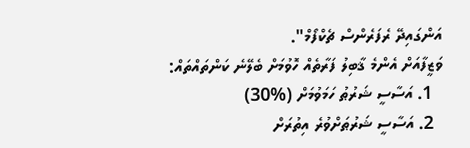އަންގައިދޭ ރެފަރެންސް ޗެކްފޯމް".
ވަޒީފާއަށް އެންމެ ޤާބިލު ފަރާތެއް ހޮވުމަށް ބެލޭނެ ކަންތައްތައް:
  1. އަސާސީ ޝަރުޠު ހަމަވުމަށް (%30)
  2. އަސާސީ ޝަރުޠަށްވުރެ އިތުރަށް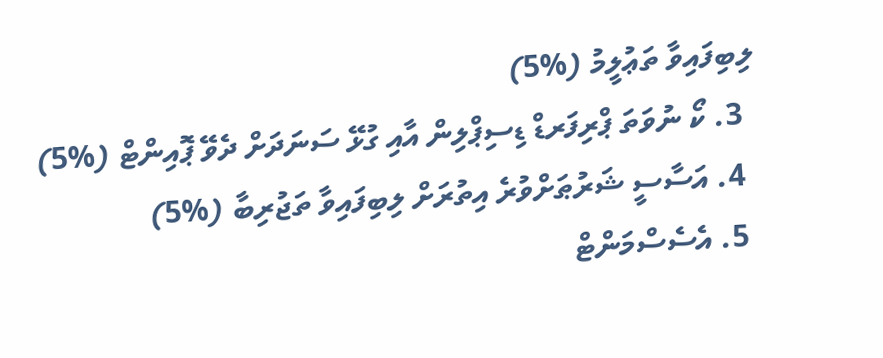ލިބިފައިވާ ތަޢުލީމު (%5)
  3. ކޯ ނުވަތަ ޕްރިފަރޑް ޑިސިޕްލިން އާއި ގުޅޭ ސަނަދަށް ދެވޭ ޕޮއިންޓް (%5)
  4. އަސާސީ ޝަރުޠަށްވުރެ އިތުރަށް ލިބިފައިވާ ތަޖުރިބާ (%5)
  5. އެސެސްމަންޓް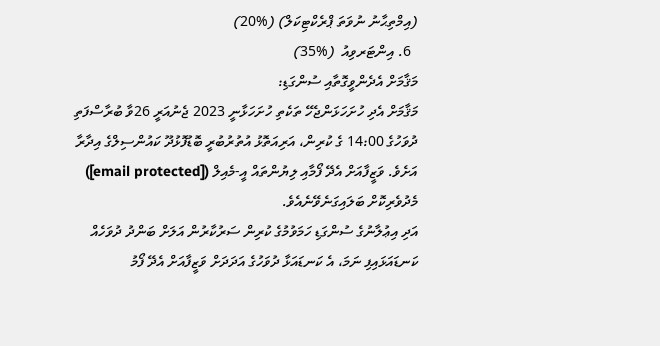(އިމްތިޙާނު ނުވަތަ ޕްރެކްޓިކަލް) (%20)
  6. އިންޓަރވިއު  (%35)
މަޤާމަށް އެދެންވީގޮތާއި ސުންގަޑި:
މަޤާމަށް އެދި ހުށަހަޅަންޖެހޭ ތަކެތި ހުށަހަޅާނީ 2023 ޖެނުއަރީ 26ވާ ބުރާސްފަތި ދުވަހުގެ 14:00 ގެ ކުރިން، އަރިއަތޮޅު އުތުރުބުރީ ބޮޑުފޮޅުދޫ ކައުންސިލްގެ އިދާރާ އަށެވެ. ވަޒީފާއަށް އެދޭ ފޯމާއި ލިޔުންތައް އީ-މެއިލް ([email protected]) މެދުވެރިކޮށް ބަލައިގަނެވޭނެއެވެ.
އަދި އިޢުލާނުގެ ސުންގަޑި ހަމަވުމުގެ ކުރިން ސަރުކާރުން އަލަށް ބަންދު ދުވަހެއް ކަނޑައަޅައިފި ނަމަ، އެ ކަނޑައަޅާ ދުވަހުގެ އަދަދަށް ވަޒީފާއަށް އެދޭ ފޯމު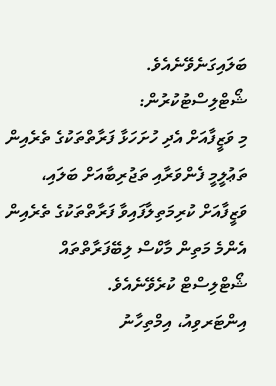ބަލައިގަނެވޭނެއެވެ.
ޝޯޓްލިސްޓުކުރުން:
މި ވަޒީފާއަށް އެދި ހުށަހަޅާ ފަރާތްތަކުގެ ތެރެއިން ތަޢުލީމީ ފެންވަރާއި ތަޖުރިބާއަށް ބަލައި، ވަޒީފާއަށް ކުރިމަތިލާފައިވާ ފަރާތްތަކުގެ ތެރެއިން އެންމެ މަތިން މާކްސް ލިބޭފަރާތްތައް ޝޯޓްލިސްޓް ކުރެވޭނެއެވެ.
އިންޓަރވިއު، އިމްތިހާނު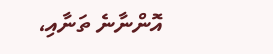އޮންނާނެ ތަނާއި،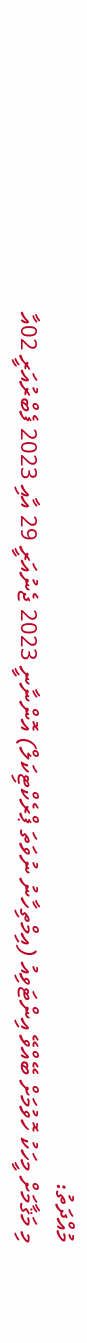މުއްދަތު:
މި މަޤާމަށް މީހަކު ހޮވުމަށް ބޭއްވޭ އިންޓަވިއު (އިމްތިހާނު ނުވަތަ ޕްރެކްޓިކަލް) އޮންނާނީ 2023 ޖެނުއަރީ 29 އާއި 2023 ފެބްރުއަރީ 02އާ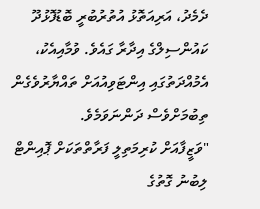ދެމެދު، އަރިއަތޮޅު އުތުރުބުރީ ބޮޑުފޮޅުދޫ ކައުންސިލްގެ އިދާރާ ގައެވެ. ވުމާއިއެކު، އެމުއްދަތުގައި އިންޓަވިއުއަށް ތައްޔާރުވެގެން ތިބުމަށްވެސް ދަންނަވަމެވެ.
"ވަޒީފާއަށް ކުރިމަތިލީ ފަރާތްތަކަށް ޕޮއިންޓް ލިބުނު ގޮތުގެ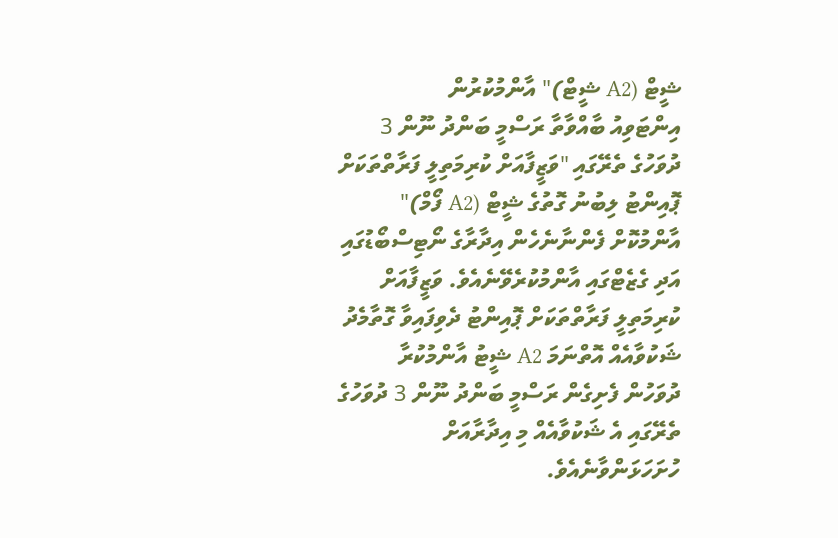ޝީޓް (A2 ޝީޓް)" އާންމުކުރުން
އިންޓަވިއު ބާއްވާތާ ރަސްމީ ބަންދު ނޫން 3 ދުވަހުގެ ތެރޭގައި "ވަޒީފާއަށް ކުރިމަތިލީ ފަރާތްތަކަށް ޕޮއިންޓު ލިބުނު ގޮތުގެ ޝީޓް (A2 ފޯމް)" އާންމުކޮށް ފެންނާނެހެން އިދާރާގެ ނޯޓިސްބޯޑުގައި އަދި ގެޒެޓްގައި އާންމުކުރެވޭނެއެވެ. ވަޒީފާއަށް ކުރިމަތިލީ ފަރާތްތަކަށް ޕޮއިންޓު ދެވިފައިވާ ގޮތާމެދު ޝަކުވާއެއް އޮތްނަމަ A2 ޝީޓު އާންމުކުރާ ދުވަހުން ފެށިގެން ރަސްމީ ބަންދު ނޫން 3 ދުވަހުގެ ތެރޭގައި އެ ޝަކުވާއެއް މި އިދާރާއަށް ހުށަހަޅަންވާނެއެވެ.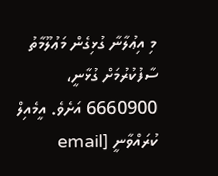މި އިޢުލާނާ ގުޅިގެން މަޢުލޫމާތު ސާފުކުރުމަށް ގުޅާނީ، 6660900 އަށެވެ. އީމެއިލް ކުރައްވާނީ [email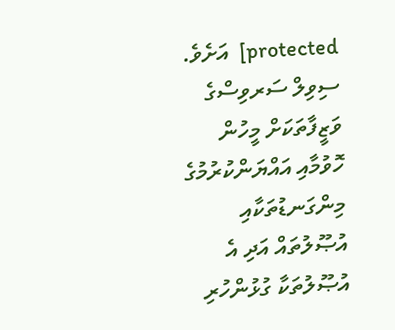protected]  އަށެވެ. ސިވިލް ސަރވިސްގެ ވަޒީފާތަކަށް މީހުން ހޮވުމާއި އައްޔަންކުރުމުގެ މިންގަނޑުތަކާއި އުޞޫލުތައް އަދި އެ އުޞޫލުތަކާ ގުޅުންހުރި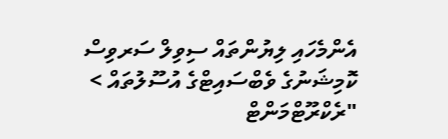އެންމެހައި ލިޔުންތައް ސިވިލް ސަރވިސް ކޮމިޝަނުގެ ވެބްސައިޓްގެ އުސޫލުތައް > "ރެކްރޫޓްމަންޓް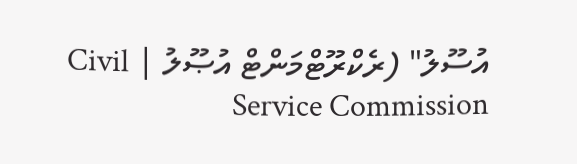އުސޫލު" (ރެކްރޫޓްމަންޓް އުޞޫލު | Civil Service Commission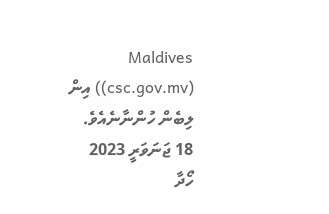Maldives (csc.gov.mv)) އިން ލިބެން ހުންނާނެއެވެ.
18 ޖަނަވަރީ 2023
ހޯދާ